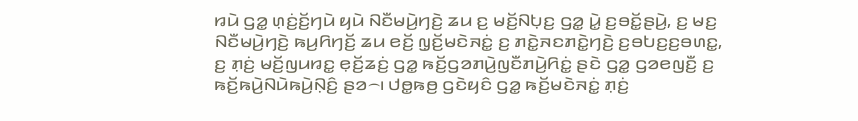ꤙꤣꤧ ꤞꤤ꤭ ꤛ꤫ꤢꤦ꤬ꤢꤩ꤬ꤚꤣꤧ ꤟꤣꤧ ꤡꤢꤪꤗꤣꤧ꤬ꤚꤢꤧ꤬ ꤘꤣ ꤢ꤬ ꤗꤢꤩ꤬ꤡꤝ꤫ꤢ꤬ ꤞꤤ꤭ ꤣꤧ꤭ ꤢ꤬ꤋꤢꤩ꤭ꤔꤣꤧ꤬, ꤢ꤬ ꤗꤢ꤬ ꤡꤢꤪꤗꤣꤧ꤬ꤚꤢꤧ꤬ ꤒꤣ꤬ꤖꤚꤢꤩ꤬ ꤘꤣ ꤕꤢꤩ꤬ ꤜ꤫ꤢꤩ꤬ꤗꤢꤧꤏꤢꤦ꤭ ꤢ꤬ ꤊꤢꤧ꤭ꤏꤢꤊꤢꤧ꤭ꤚꤢꤧ꤬ ꤢ꤬ꤋꤝꤢ꤬ꤢ꤬ꤋꤛꤢ꤭, ꤢ꤬ ꤊ꤫ꤢꤦ꤬ ꤗꤢꤩ꤬ꤜꤣꤙꤢ꤭ ꤕ꤫ꤢꤩ꤬ꤘꤢꤦ꤬ ꤞꤤ꤭ ꤒꤢꤩ꤬ꤞꤤꤊꤣꤧ꤬ꤜꤢꤪꤊꤣꤧ꤬ꤖꤢꤦ꤭ ꤔꤢꤧ ꤞꤤ꤭ ꤞꤤꤕꤜꤢꤪ꤬ ꤢ꤬ ꤒꤢꤩ꤬ꤒꤣꤧ꤬ꤡꤣꤧꤒꤣꤧ꤬ꤡ꤫ꤢꤨ꤬ ꤔꤤ꤮꤯ ꤓꤥ꤭ꤒꤥ꤬ ꤞꤢꤧꤟꤢꤨ ꤞꤤ꤭ ꤒꤢꤩ꤬ꤗꤢꤧꤏꤢꤦ꤭ ꤊ꤫ꤢꤦ꤬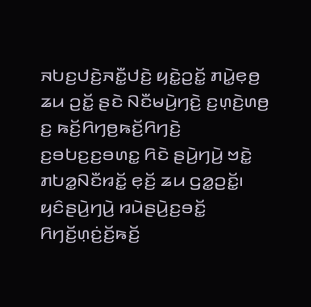ꤏꤝꤢ꤬ꤓꤢꤧ꤬ꤏꤢꤪ꤭ꤓꤢꤧ꤬ ꤟꤢꤧ꤭ꤑꤢꤩ꤭ ꤊꤣꤧ꤭ꤕ꤫ꤥ꤬ ꤘꤣ ꤑꤢꤩ꤭ ꤔꤢꤧ ꤡꤢꤪꤗꤣꤧ꤬ꤚꤢꤧ꤬ ꤢ꤬ꤛ꤫ꤢꤧ꤬ꤛꤥ꤬ ꤢ꤬ ꤒꤢꤩ꤬ꤖꤚꤥ꤬ꤒꤢꤩ꤬ꤖꤚꤢꤧ꤬ ꤢ꤬ꤋꤝꤢ꤬ꤢ꤬ꤋꤛꤢ꤭ ꤖꤢꤧ ꤔꤣꤧ꤬ꤚꤣꤧ꤬ ꤠꤢꤧ꤭ ꤊꤝꤤ꤭ꤡꤢꤪꤙꤢꤩ꤭ ꤕ꤫ꤢꤩ꤬ ꤘꤣ ꤞꤤ꤭ꤑꤢꤩ꤭꤯
ꤟꤢꤨꤔꤣꤧ꤬ꤚꤣꤧ꤬ ꤙꤣꤧꤔꤣꤧ꤬ꤢ꤬ꤋꤢꤩ꤭ ꤖꤚꤢꤩ꤬ꤛ꤫ꤢꤦ꤬ꤢꤩ꤬ꤒꤢꤩ꤬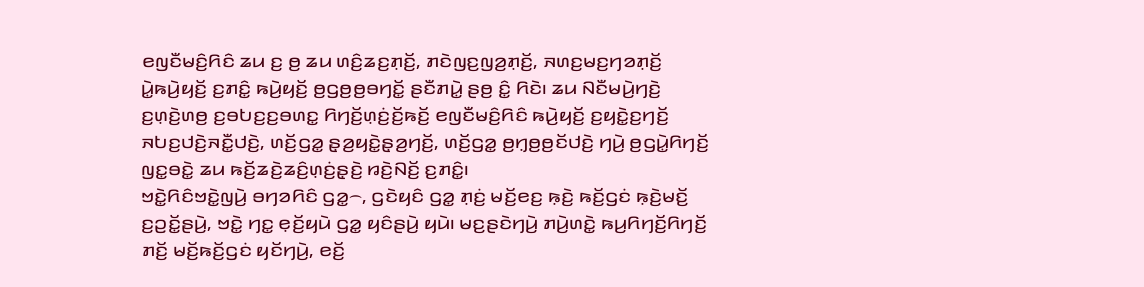ꤕꤜꤢꤪꤗꤢꤨ꤬ꤖꤢꤨ ꤘꤣ ꤢ꤬ ꤥ꤬ ꤘꤣ ꤛꤢꤨ꤬ꤘꤢ꤬ꤊ꤫ꤢꤩ꤬, ꤊꤢꤧꤜꤢ꤬ꤜꤤ꤬ꤊ꤫ꤢꤩ꤬, ꤏꤛꤢ꤬ꤗꤢ꤬ꤚꤤꤊ꤫ꤢꤩ꤬ ꤣꤧ꤭ꤒꤣꤧ꤬ꤟꤢꤩ꤬ ꤢ꤬ꤊꤢꤨ꤭ ꤒꤣꤧ꤬ꤟꤢꤩ꤬ ꤥ꤬ꤞꤥ꤬ꤥ꤬ꤋꤚꤢꤩ꤭ ꤔꤢꤪꤊꤣꤧ꤭ ꤔꤥ꤬ ꤢꤨ꤭ ꤖꤢꤧ꤯ ꤘꤣ ꤡꤢꤪꤗꤣꤧ꤬ꤚꤢꤧ꤬ ꤢ꤬ꤛ꤫ꤢꤧ꤬ꤛꤥ꤬ ꤢ꤬ꤋꤝꤢ꤬ꤢ꤬ꤋꤛꤢ꤭ ꤖꤚꤢꤩ꤬ꤛ꤫ꤢꤦ꤬ꤢꤩ꤬ꤒꤢꤩ꤬ ꤕꤜꤢꤪꤗꤢꤨ꤬ꤖꤢꤨ ꤒꤣꤧ꤬ꤟꤢꤩ꤬ ꤢ꤬ꤟꤢꤧ꤭ꤢ꤬ꤚꤢꤩ꤬ ꤏꤝꤢ꤬ꤓꤢꤧ꤬ꤏꤢꤪ꤭ꤓꤢꤧ꤬, ꤛꤢꤩ꤬ꤞꤤ꤭ ꤔ꤫ꤤ꤬ꤟꤢꤧ꤭ꤔ꤫ꤤ꤬ꤚꤢꤩ꤬, ꤛꤢꤩ꤬ꤞꤤ꤭ ꤥ꤬ꤚ꤫ꤥ꤬ꤥ꤬ꤢꤩꤓꤢꤧ꤬ ꤚꤣꤧ꤬ ꤥ꤬ꤞꤣꤧ꤭ꤖꤚꤢꤩ꤬ ꤜꤢ꤭ꤋꤢꤧ꤭ ꤘꤣ ꤒꤢꤩ꤬ꤘꤢꤧ꤬ꤘꤢꤨ꤬ꤛ꤫ꤢꤦ꤬ꤔ꤫ꤢꤧ꤬ ꤙꤢꤧ꤬ꤡꤢꤩ꤬ ꤢ꤬ꤊꤢꤨ꤭꤯
ꤠꤢꤧ꤭ꤖꤢꤨꤠꤢꤧ꤭ꤜꤣꤧ꤬ ꤋꤚꤤꤖꤢꤨ ꤞꤤ꤭꤮, ꤞꤢꤧꤟꤢꤨ ꤞꤤ꤭ ꤊ꤫ꤢꤦ꤬ ꤗꤢꤩ꤬ꤕꤢ꤬ ꤒ꤫ꤢꤧ꤬ ꤒꤢꤩ꤬ꤞꤢꤦ ꤒ꤫ꤢꤧ꤬ꤗꤢꤩ꤬ ꤢ꤬ꤑꤢꤩ꤭ꤔꤣꤧ꤬, ꤠꤢꤧ꤭ ꤚꤢ꤭ ꤕ꤫ꤢꤩ꤬ꤟꤣꤧ ꤞꤤ꤭ ꤟꤢꤨꤔꤣꤧ꤬ ꤟꤣꤧ꤯ ꤗꤢ꤬ꤔꤢꤧꤚꤣꤧ꤬ ꤊꤣꤧ꤬ꤛꤢꤧ꤭ ꤒꤣ꤬ꤖꤚꤢꤩ꤬ꤖꤚꤢꤩ꤬ ꤊꤢꤩ꤬ ꤗꤢꤩ꤬ꤒꤢꤩ꤬ꤞꤢꤦ ꤟꤢꤩꤚꤣꤧ꤬, ꤕꤢꤩ꤬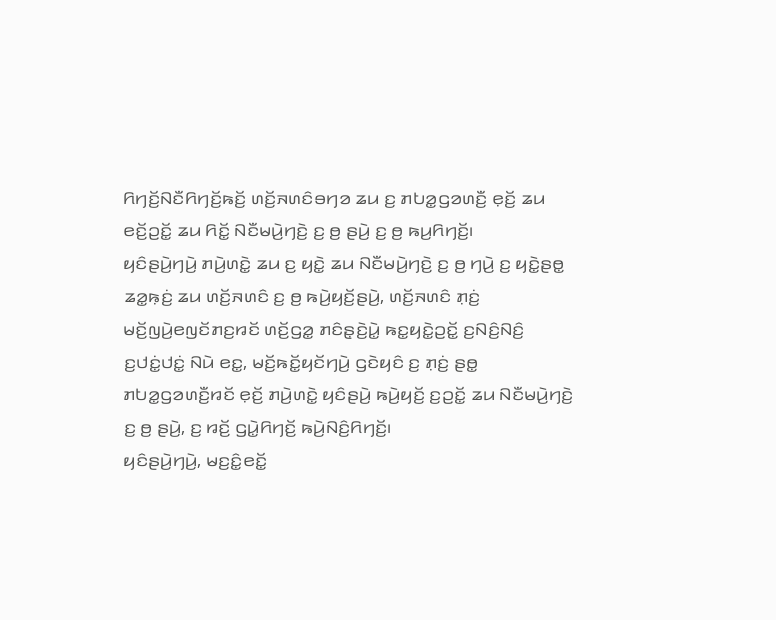ꤖꤚꤢꤩ꤬ꤡꤢꤪꤖꤚꤢꤩ꤬ꤒꤢꤩ꤬ ꤛꤢꤩ꤬ꤏꤛꤢꤨꤋꤚꤤ ꤘꤣ ꤢ꤬ ꤊꤝꤤ꤭ꤞꤤꤛꤢꤪ꤬ ꤕ꤫ꤢꤩ꤬ ꤘꤣ ꤕꤢꤩ꤬ꤑꤢꤩ꤭ ꤘꤣ ꤖꤢꤩ꤭ ꤡꤢꤪꤗꤣꤧ꤬ꤚꤢꤧ꤬ ꤢ꤬ ꤥ꤬ ꤔꤣꤧ꤬ ꤢ꤬ ꤥ꤬ ꤒꤣ꤬ꤖꤚꤢꤩ꤬꤯
ꤟꤢꤨꤔꤣꤧ꤬ꤚꤣꤧ꤬ ꤊꤣꤧ꤬ꤛꤢꤧ꤭ ꤘꤣ ꤢ꤬ ꤟꤢꤧ꤭ ꤘꤣ ꤡꤢꤪꤗꤣꤧ꤬ꤚꤢꤧ꤬ ꤢ꤬ ꤥ꤬ ꤚꤣꤧ꤬ ꤢ꤬ ꤟꤢꤧ꤭ꤔꤥ꤭ ꤘꤤ꤭ꤒ꤫ꤢꤦ꤬ ꤘꤣ ꤛꤢꤩ꤬ꤏꤛꤢꤨ ꤢ꤬ ꤥ꤬ ꤒꤣꤧ꤬ꤟꤢꤩ꤬ꤔꤣꤧ꤬, ꤛꤢꤩ꤬ꤏꤛꤢꤨ ꤊ꤫ꤢꤦ꤬ ꤗꤢꤩ꤬ꤜꤣꤧ꤬ꤕꤜꤢꤩꤊꤢ꤬ꤙꤢꤩ ꤛꤢꤩ꤬ꤞꤤ꤭ ꤊꤢꤨꤔ꤫ꤢꤧ꤬ꤣꤧ꤭ ꤒꤢ꤭ꤟꤢꤧ꤭ꤑꤢꤩ꤭ ꤢ꤬ꤡꤢꤨ꤬ꤡꤢꤨ꤬ ꤢ꤬ꤓꤢꤦ꤭ꤓꤢꤦ꤭ ꤡꤣꤧ ꤕꤢ꤭, ꤗꤢꤩ꤬ꤒꤢꤩ꤭ꤟꤢꤩꤚꤣꤧ꤬ ꤞꤢꤧꤟꤢꤨ ꤢ꤬ ꤊ꤫ꤢꤦ꤬ ꤔꤥ꤭ ꤊꤝꤤ꤭ꤞꤤꤛꤢꤪ꤬ꤙꤢꤩ ꤕ꤫ꤢꤩ꤬ ꤊꤣꤧ꤬ꤛꤢꤧ꤭ ꤟꤢꤨꤔꤣꤧ꤬ ꤒꤣꤧ꤬ꤟꤢꤩ꤬ ꤢ꤬ꤑꤢꤩ꤭ ꤘꤣ ꤡꤢꤪꤗꤣꤧ꤬ꤚꤢꤧ꤬ ꤢ꤬ ꤥ꤬ ꤔꤣꤧ꤬, ꤢ꤬ ꤙꤢꤩ꤬ ꤞꤣꤧ꤭ꤖꤚꤢꤩ꤬ ꤒꤣꤧ꤬ꤡꤢꤨ꤬ꤖꤚꤢꤩ꤬꤯
ꤟꤢꤨꤔꤣꤧ꤬ꤚꤣꤧ꤬, ꤗꤢ꤬ꤢꤨ꤭ꤕꤢꤩ꤭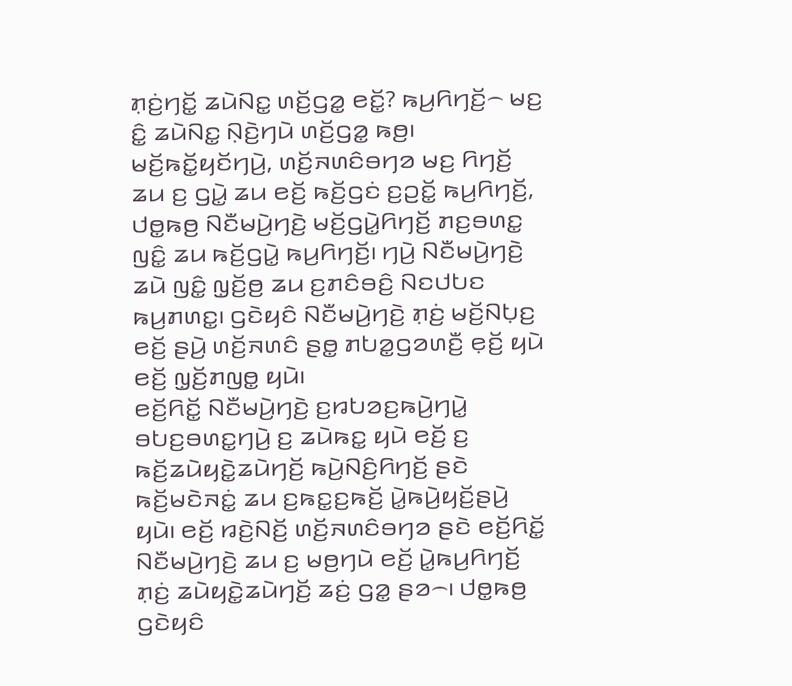ꤊ꤫ꤢꤦ꤬ꤚꤢꤩ꤭ ꤘꤣꤧꤡꤢ꤭ ꤛꤢꤩ꤬ꤞꤤ꤭ ꤕꤢꤩ꤭? ꤒꤣ꤬ꤖꤚꤢꤩ꤬꤮ ꤗꤢ꤬ ꤢꤨ꤭ ꤘꤣꤧꤡꤢ꤭ ꤡ꤫ꤢꤧ꤬ꤚꤣꤧ ꤛꤢꤩ꤬ꤞꤤ꤭ ꤒꤥ꤬꤯ ꤗꤢꤩ꤬ꤒꤢꤩ꤭ꤟꤢꤩꤚꤣꤧ꤬, ꤛꤢꤩ꤬ꤏꤛꤢꤨꤋꤚꤤ ꤗꤢ꤬ ꤖꤚꤢꤩ꤬ ꤘꤣ ꤢ꤬ ꤞꤣꤧ꤭ ꤘꤣ ꤕꤢꤩ꤬ ꤒꤢꤩ꤬ꤞꤢꤦ ꤢ꤬ꤑꤢꤩ꤭ ꤒꤣ꤬ꤖꤚꤢꤩ꤬, ꤓꤥ꤭ꤒꤥ꤬ ꤡꤢꤪꤗꤣꤧ꤬ꤚꤢꤧ꤬ ꤗꤢꤩ꤬ꤞꤣꤧ꤭ꤖꤚꤢꤩ꤬ ꤊꤢ꤬ꤋꤛꤢ꤭ ꤜꤢꤨ꤭ ꤘꤣ ꤒꤢꤩ꤬ꤞꤣꤧ꤭ ꤒꤣ꤬ꤖꤚꤢꤩ꤬꤯ ꤚꤣꤧ꤬ ꤡꤢꤪꤗꤣꤧ꤬ꤚꤢꤧ꤬ ꤘꤣꤧ ꤜꤢꤨ꤭ ꤜ꤫ꤢꤩ꤬ꤥ꤬ ꤘꤣ ꤢ꤬ꤊꤢꤨꤋꤢꤨ꤬ ꤡꤢꤓꤝꤢ ꤒꤣ꤬ꤊꤛꤢ꤭꤯ ꤞꤢꤧꤟꤢꤨ ꤡꤢꤪꤗꤣꤧ꤬ꤚꤢꤧ꤬ ꤊ꤫ꤢꤦ꤬ ꤗꤢꤩ꤬ꤡꤝ꤫ꤢ꤬ ꤕꤢꤩ꤬ ꤔꤣꤧ꤬ ꤛꤢꤩ꤬ꤏꤛꤢꤨ ꤔꤥ꤭ ꤊꤝꤤ꤭ꤞꤤꤛꤢꤪ꤬ ꤕ꤫ꤢꤩ꤬ ꤟꤣꤧ ꤕꤢꤩ꤬ ꤜ꤫ꤢꤩ꤬ꤊꤜꤥ꤭ ꤟꤣꤧ꤯
ꤕꤢꤩ꤬ꤖꤢꤩ꤭ ꤡꤢꤪꤗꤣꤧ꤬ꤚꤢꤧ꤬ ꤢ꤬ꤙꤝꤤꤢ꤬ꤒꤣꤧ꤬ꤚꤣꤧ꤭ ꤋꤝꤢ꤬ꤋꤛꤢ꤭ꤚꤣꤧ꤬ ꤢ꤬ ꤘꤣꤧꤒꤢ꤭ ꤟꤣꤧ ꤕꤢꤩ꤬ ꤢ꤬ ꤒꤢꤩ꤬ꤘꤣꤧꤟꤢꤧ꤭ꤘꤣꤧꤚꤢꤩ꤬ ꤒꤣꤧ꤬ꤡꤢꤨ꤬ꤖꤚꤢꤩ꤬ ꤔꤢꤧ ꤒꤢꤩ꤬ꤗꤢꤧꤏꤢꤦ꤭ ꤘꤣ ꤢ꤬ꤒꤢ꤭ꤢ꤬ꤒꤢꤩ꤬ ꤣꤧ꤭ꤒꤣꤧ꤬ꤟꤢꤩ꤬ꤔꤣꤧ꤬ ꤟꤣꤧ꤯ ꤕꤢꤩ꤬ ꤙꤢꤧ꤬ꤡꤢꤩ꤬ ꤛꤢꤩ꤬ꤏꤛꤢꤨꤋꤚꤤ ꤔꤢꤧ ꤕꤢꤩ꤬ꤖꤢꤩ꤭ ꤡꤢꤪꤗꤣꤧ꤬ꤚꤢꤧ꤬ ꤘꤣ ꤢ꤬ ꤗꤥ꤬ꤚꤣꤧ ꤕꤢꤩ꤬ ꤣꤧ꤭ꤒꤣ꤬ꤖꤚꤢꤩ꤬ ꤊ꤫ꤢꤦ꤬ ꤘꤣꤧꤟꤢꤧ꤭ꤘꤣꤧꤚꤢꤩ꤬ ꤘꤢꤦ꤬ ꤞꤤ꤭ ꤔꤤ꤮꤯ ꤓꤥ꤭ꤒꤥ꤬ ꤞꤢꤧꤟꤢꤨ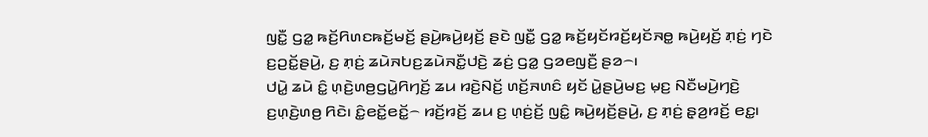ꤜꤢꤪ꤭ ꤞꤤ꤭ ꤒꤢꤩ꤬ꤖꤛꤢꤒꤢꤩ꤬ꤗꤢꤩ꤬ ꤔꤣꤧ꤬ꤒꤣꤧ꤬ꤟꤢꤩ꤬ ꤔꤢꤧ ꤜꤢꤪ꤭ ꤞꤤ꤭ ꤒꤢꤩ꤬ꤟꤢꤩꤙꤢꤩ꤬ꤟꤢꤩꤏꤥ꤭ ꤒꤣꤧ꤬ꤟꤢꤩ꤬ ꤊ꤫ꤢꤦ꤬ ꤚꤢꤧ ꤢ꤬ꤑꤢꤩ꤭ꤔꤣꤧ꤬, ꤢ꤬ ꤊ꤫ꤢꤦ꤬ ꤘꤣꤧꤏꤝꤢ꤬ꤘꤣꤧꤏꤢꤪ꤭ꤓꤢꤧ꤬ ꤘꤢꤦ꤬ ꤞꤤ꤭ ꤞꤤꤕꤜꤢꤪ꤬ ꤔꤤ꤮꤯
ꤓꤣꤧ꤭ ꤘꤣꤧ ꤢꤨ꤭ ꤛ꤫ꤢꤧ꤬ꤛꤥ꤬ꤞꤣꤧ꤭ꤖꤚꤢꤩ꤬ ꤘꤣ ꤙꤢꤧ꤬ꤡꤢꤩ꤬ ꤛꤢꤩ꤬ꤏꤛꤢꤨ ꤟꤢꤩ ꤣꤧ꤭ꤔꤣꤧ꤬ꤗꤢ꤬ ꤗ꤫ꤢ꤬ ꤡꤢꤪꤗꤣꤧ꤬ꤚꤢꤧ꤬ ꤢ꤬ꤛ꤫ꤢꤧ꤬ꤛꤥ꤬ ꤖꤢꤧ꤯ ꤢꤨ꤭ꤕꤢꤩ꤭ꤕꤢꤩ꤭꤮ ꤙꤢꤩ꤬ꤙꤢꤩ꤬ ꤘꤣ ꤢ꤬ ꤛ꤫ꤢꤦ꤬ꤢꤩ꤬ ꤜꤢꤨ꤭ ꤒꤣꤧ꤬ꤟꤢꤩ꤬ꤔꤣꤧ꤬, ꤢ꤬ ꤊ꤫ꤢꤦ꤬ ꤔ꤫ꤤ꤬ꤙꤢꤩ꤬ ꤕꤢ꤭꤯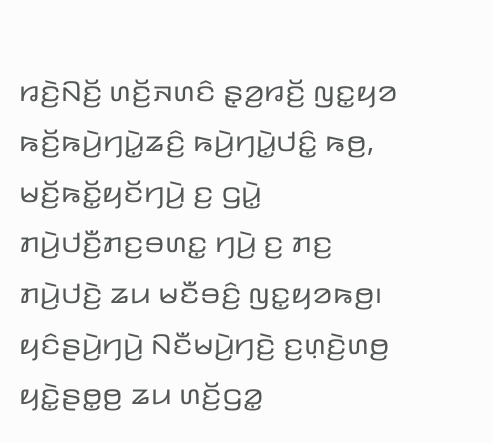ꤙꤢꤧ꤬ꤡꤢꤩ꤬ ꤛꤢꤩ꤬ꤏꤛꤢꤨ ꤔ꤫ꤤ꤬ꤙꤢꤩ꤬ ꤜꤢ꤭ꤟꤤ ꤒꤢꤩ꤬ꤒꤣꤧ꤬ꤚꤣꤧ꤭ꤘꤢꤨ꤬ ꤒꤣꤧ꤬ꤚꤣꤧ꤭ꤓꤢꤨ꤭ ꤒꤥ꤬, ꤗꤢꤩ꤬ꤒꤢꤩ꤭ꤟꤢꤩꤚꤣꤧ꤬ ꤢ꤬ ꤞꤣꤧ꤭ ꤊꤣꤧ꤬ꤓꤢꤪ꤬ꤊꤢ꤬ꤋꤛꤢ꤭ ꤚꤣꤧ꤬ ꤢ꤬ ꤊꤢ꤬ ꤊꤣꤧ꤬ꤓꤢꤧ꤬ ꤘꤣ ꤗꤢꤪꤋꤢꤨ꤬ ꤜꤢ꤭ꤟꤤꤒꤥ꤬꤯ ꤟꤢꤨꤔꤣꤧ꤬ꤚꤣꤧ꤬ ꤡꤢꤪꤗꤣꤧ꤬ꤚꤢꤧ꤬ ꤢ꤬ꤛ꤫ꤢꤧ꤬ꤛꤥ꤬ ꤟꤢꤧ꤭ꤔꤥ꤭ꤥ꤬ ꤘꤣ ꤛꤢꤩ꤬ꤞꤤ꤭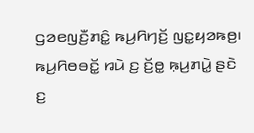ꤞꤤꤕꤜꤢꤪ꤬ꤊꤢꤨ꤭ ꤒꤣ꤬ꤖꤚꤢꤩ꤬ ꤜꤢ꤭ꤟꤤꤒꤥ꤬꤯
ꤒꤣ꤬ꤖꤥꤋꤢꤩ꤭ ꤙꤣꤧ ꤢ꤬ ꤢꤩ꤬ꤥ꤭ ꤒ꤫ꤣ꤬ꤊꤣꤧ꤭ ꤔꤢꤧ ꤢ꤬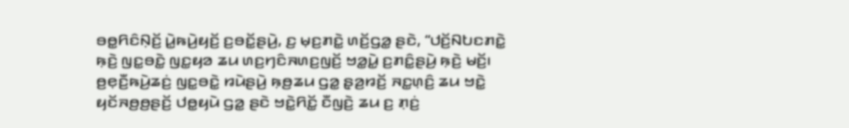ꤋꤥ꤭ꤖꤢꤨꤡ꤫ꤢꤩ꤬ ꤣꤧ꤭ꤒꤣꤧ꤬ꤟꤢꤩ꤬ ꤢ꤬ꤋꤢꤩ꤭ꤔꤣꤧ꤬, ꤢ꤬ ꤗ꤫ꤢ꤬ꤊꤢꤧ꤭ ꤛꤢꤩ꤬ꤞꤤ꤭ ꤔꤢꤧ, “ꤓꤢꤩ꤬ꤡꤝꤢꤊꤢꤧ꤭ ꤒ꤫ꤢꤧ꤬ ꤜꤢ꤭ꤋꤢꤧ꤭ ꤜꤢ꤭ꤟꤤ ꤘꤣ ꤛꤢ꤬ꤚꤢꤨꤏꤛꤢ꤬ꤜꤢꤩ꤬ ꤠꤤ꤭ꤣꤧ꤭ ꤢ꤬ꤊꤢꤨ꤭ꤔꤣꤧ꤬ ꤒ꤫ꤢꤧ꤬ ꤗꤢꤩ꤬꤯ ꤥ꤬ꤕ꤫ꤢꤪ꤬ꤒꤣꤧ꤬ꤘꤢꤦ꤬ ꤜꤢ꤭ꤋꤢꤧ꤭ ꤙꤣꤧꤔꤣꤧ꤬ ꤒ꤫ꤥ꤬ꤘꤣ ꤞꤤ꤭ ꤔ꤫ꤤ꤬ꤙꤢꤩ꤬ ꤏꤢ꤭ꤛ꤫ꤢꤨ꤬ ꤘꤣ ꤠꤢꤧ꤭ ꤟꤢꤩꤏꤥ꤬ꤥ꤬ꤔꤢꤩ꤬ ꤓꤥ꤭ꤟꤣꤧ ꤞꤤ꤭ ꤔꤢꤧ ꤠꤢꤧ꤭ꤖꤢꤩ꤭ ꤢꤪꤜꤢꤧ꤬ ꤘꤣ ꤢ꤬ ꤊ꤫ꤢꤦ꤬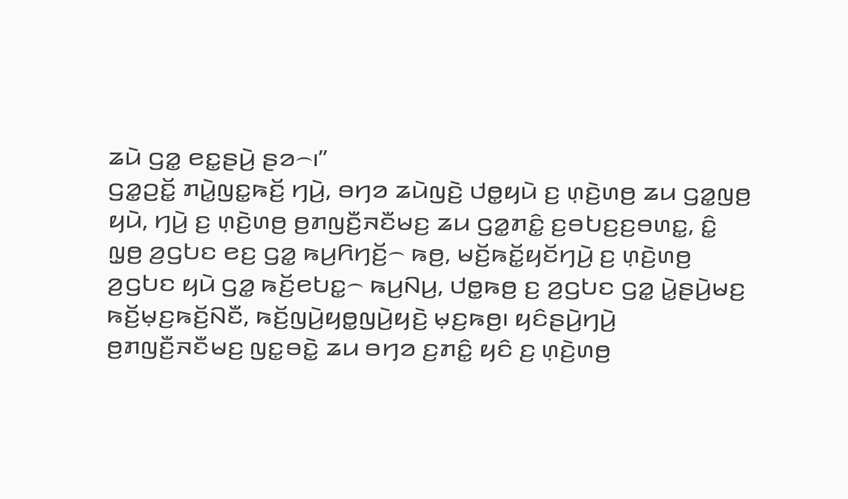ꤘꤣꤧ ꤞꤤ꤭ ꤕꤢ꤭ꤔꤣꤧ꤬ ꤔꤤ꤮꤯”
ꤞꤤ꤭ꤑꤢꤩ꤭ ꤊꤣꤧ꤭ꤜꤢ꤭ꤒꤢꤩ꤬ ꤚꤣꤧ꤬, ꤋꤚꤤ ꤘꤣꤧꤜꤢꤧ꤬ ꤓꤥ꤭ꤟꤣꤧ ꤢ꤬ ꤛ꤫ꤢꤧ꤬ꤛꤥ꤬ ꤘꤣ ꤞꤤ꤭ꤜꤥ꤬ ꤟꤣꤧ, ꤚꤣꤧ꤬ ꤢ꤬ ꤛ꤫ꤢꤧ꤬ꤛꤥ꤬ ꤥ꤬ꤊꤜꤢꤪ꤬ꤏꤢꤪꤗꤢ꤬ ꤘꤣ ꤞꤤ꤭ꤊꤢꤨ꤭ ꤢ꤬ꤋꤝꤢ꤬ꤢ꤬ꤋꤛꤢ꤭, ꤢꤨ꤭ ꤜ꤫ꤥ꤬ ꤤ꤬ꤞꤝꤢ ꤕꤢ꤬ ꤞꤤ꤭ ꤒꤣ꤬ꤖꤚꤢꤩ꤬꤮ ꤒꤥ꤬, ꤗꤢꤩ꤬ꤒꤢꤩ꤭ꤟꤢꤩꤚꤣꤧ꤬ ꤢ꤬ ꤛ꤫ꤢꤧ꤬ꤛꤥ꤬ ꤤ꤬ꤞꤝꤢ ꤟꤣꤧ ꤞꤤ꤭ ꤒꤢꤩ꤬ꤕꤝꤢ꤭꤮ ꤒꤣ꤬ꤡꤣ꤬, ꤓꤥ꤭ꤒꤥ꤬ ꤢ꤬ ꤤ꤬ꤞꤝꤢ ꤞꤤ꤭ ꤣꤧ꤭ꤔꤣꤧ꤬ꤗꤢ꤬ ꤒꤢꤩ꤬ꤗ꤫ꤢ꤬ꤒꤢꤩ꤬ꤡꤢꤪ, ꤒꤢꤩ꤬ꤜꤣꤧ꤬ꤟꤥ꤭ꤜꤣꤧ꤬ꤟꤢꤧ꤬ ꤗ꤫ꤢ꤬ꤒꤥ꤬꤯ ꤟꤢꤨꤔꤣꤧ꤬ꤚꤣꤧ꤬ ꤥ꤬ꤊꤜꤢꤪ꤬ꤏꤢꤪꤗꤢ꤬ ꤜꤢ꤭ꤋꤢꤧ꤭ ꤘꤣ ꤋꤚꤤ ꤢ꤬ꤊꤢꤨ꤭ ꤟꤢꤨ ꤢ꤬ ꤛ꤫ꤢꤧ꤬ꤛꤥ꤬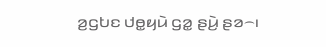ꤤ꤬ꤞꤝꤢ ꤓꤥ꤭ꤟꤣꤧ ꤞꤤ꤭ ꤔꤣꤧ꤬ ꤔꤤ꤮꤯